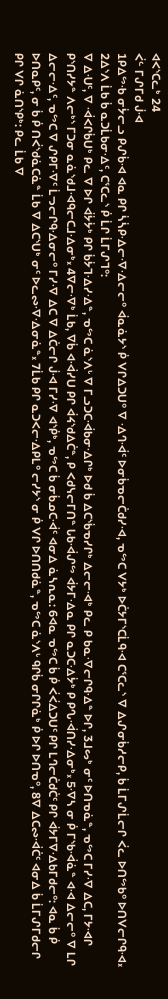ᐊᐸᔅᑕᓚᒃ 24
ᐹᓪ ᒥᔑᒥᑯ ᒎᐗ
1ᑭᐃᔥᑾ ᓂᔮᓕᓗ ᑭᔑᑳᐗ ᐊᓇ ᑭᒋ ᓵᓵᑭᐎᓕᐌᐎᓕᓕᐤ ᐋᓇᓈᔭᔅ ᑮ ᐯᒋᐃᑐᑌᐤ ᐁ ᐎᒉᐙᑦ ᐅᓂᑳᓀᓕᑖᑯᓯᐗ, ᓀᔥᑕ ᐯᔭᒃ ᐅᑖᔭᒥᔅᑕᒫᑫᐗ ᑕᕐᑕᓚᔅ ᐁ ᐃᔑᓂᑳᓱᓕᑭ, ᑳ ᒫᒥᔑᒫᓕᒋ ᐹᓚ ᐅᑎᔥᑲᐤ ᐅᑎᐯᓕᒋᑫᐗ᙮ 2ᐃᔅᐱ ᒫᑲ ᑳ ᓇᑐᒫᑲᓂᐎᑦ, ᑕᕐᑕᓚᔅ ᑮ ᒫᒋ ᒫᒥᔑᒣᐤ:
ᐁ ᐃᑗᑦ, ᐁ ᐙᐸᒋᑳᑌᒃ ᑭᓚ ᐁ ᐅᒋ ᐋᔮᔮᒃ ᑭᒋ ᑳᔮᒣᐎᓯᐎᓐ, ᓀᔥᑕ ᓈᔅᐱᒡ ᐁ ᒥᓗᑐᑕᐙᑲᓂᐎᒋᒃ ᐅᑯ ᑳ ᐃᑕᔅᑳᓀᓯᒋᒃ ᐃᓕᓕᐗᒃ ᑭᓚ ᑭ ᑲᓇᐌᓕᒋᑫᐎᓐ ᐅᒋ, 3ᒧᔕᒃ ᓂᑦ ᐅᑎᓀᓈᓐ, ᓀᔥᑕ ᒥᓯᐌ ᐃᑕ, ᒥᔭᐗᒋ ᑭᔅᑎᓯᔭᓐ ᐱᓕᒃᔅ ᒥᑐᓂ ᓇᓈᔅᑯᒧᐗᑫᓕᑕᒧᐎᓂᒃ᙮ 4ᐁᓕᐌᒃ ᒫᑲ, ᐁᑳ ᐊᐙᓯᑌ ᑭᒋ ᐋᔦᔅᑯᐃᑖᓐ, ᑭ ᐸᑯᓭᓕᒥᑎᓐ ᒐᑲᐙᔑᔥ ᐋᔭᒥᐎᓇ ᑭᒋ ᓇᑐᑕᐎᔮᒃ ᑭ ᑭᔐᐙᑎᓯᐎᓂᒃ᙮ 5ᐌᓴ ᓂ ᑮ ᒥᔅᑲᐙᓈᓐ ᐊᐗ ᐃᓕᓕᐤ ᐁ ᒪᒋ ᐃᓕᓕᐎᑦ, ᓀᔥᑕ ᐁ ᔑᑭᒥᐌᑦ ᒫᓓᓕᒋᑫᐎᓂᓕᐤ ᒥᓯᐌ ᐃᑕ ᐁ ᐃᑖᓕᒋ ᒎᐗ ᒥᓯᐌ ᐊᔅᑮᒃ, ᓀᔥᑕ ᑳ ᓂᑳᓄᑕᐙᑦ ᐊᓂᐃ ᓈᓴᕆᓇ: 6ᐊᓇ ᓀᔥᑕ ᑳ ᑮ ᐹᐹᐃᑐᑌᑦ ᑭᒋ ᒪᒉᓕᑖᑯᑖᑦ ᑭᒋ ᐋᔭᒥᐁᐎᑲᒥᑯᓕᐤ: ᐊᓇ ᑳ ᑮ ᐅᑎᓇᑭᑦ, ᓂ ᑳ ᑮ ᑎᐹᔅᑯᓈᑕᓈᓐ ᒫᑲ ᐁ ᐃᑕᔅᑌᒃ ᓂᑦ ᐅᓚᔓᐌᐎᓂᓈᓐ᙮ 7ᒫᑲ ᑭᒋ ᓇᑐᐸᓕᐎᑭᒪᐤ ᓕᓯᔭᔅ ᓂ ᑮ ᐯᒋ ᐅᑎᑎᑯᓈᓐ, ᓀᔥᑕ ᓈᔅᐱᒡ ᑫᒋᑳ ᓂᒋᒋᓈᒃ ᑮ ᐅᒋ ᐅᑎᓀᐤ, 8ᐁ ᐃᑕᔓᐙᑖᑦ ᐊᓂᐃ ᑳ ᒫᒥᔑᒥᑯᓕᒋ ᑭᒋ ᐯᒋ ᓈᑎᔅᑭᒃ: ᑭᓚ ᒫᑲ ᐁ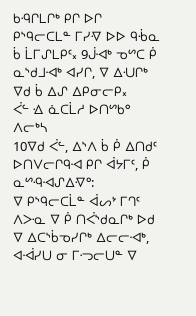ᑲᑴᒋᒪᒋᒃ ᑭᒋ ᐅᒋ ᑭᔅᑫᓕᑕᒪᓐ ᒥᓯᐌ ᐅᐅ ᑫᒀᓇ ᑳ ᒫᒥᔑᒪᑭᑦ᙮ 9ᒎᐗᒃ ᓀᔥᑕ ᑮ ᓇᔅᑯᒧᐗᒃ ᐊᓯᒋ, ᐁ ᐃᑗᒋᒃ ᐁᑯ ᑳ ᐃᔑ ᐃᑭᓂᓕᑭ᙮
ᐹᓪ ᐎ ᓈᑕᒫᓱ ᐅᑎᔥᑲᐤ ᐱᓕᒃᓴ
10ᐁᑯ ᐹᓪ, ᐃᔅᐱ ᑳ ᑮ ᐃᑎᑯᑦ ᐅᑎᐯᓕᒋᑫᐗ ᑭᒋ ᐋᔭᒥᑦ, ᑮ ᓇᔥᑴᐗᔑᐃᐌᐤ:
ᐁ ᑭᔅᑫᓕᑕᒫᓐ ᐋᔕᔾ ᒥᒉᑦ ᐱᐳᓋ ᐁ ᑮ ᑎᐹᔅᑯᓇᒋᒃ ᐅᑯ ᐁ ᐃᑕᔅᑳᓀᓯᒋᒃ ᐃᓕᓕᐗᒃ, ᐊᐙᓯᑌ ᓂ ᒥᓜᓕᑌᓐ ᐁ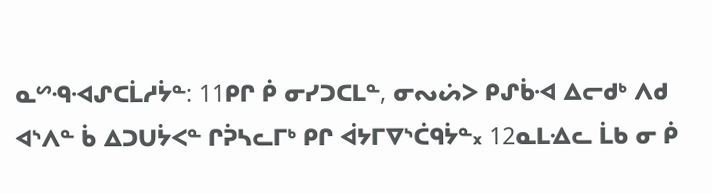ᓇᔥᑴᐗᔑᑕᒫᓱᔮᓐ: 11ᑭᒋ ᑮ ᓂᓯᑐᑕᒪᓐ, ᓂᔓᔖᐳ ᑭᔑᑳᐗ ᐃᓕᑯᒃ ᐱᑯ ᐊᔅᐱᓐ ᑳ ᐃᑐᑌᔮᐸᓐ ᒋᕉᓴᓚᒥᒃ ᑭᒋ ᐋᔭᒥᐁᔅᑖᑫᔮᓐ᙮ 12ᓇᒪᐎᓚ ᒫᑲ ᓂ ᑮ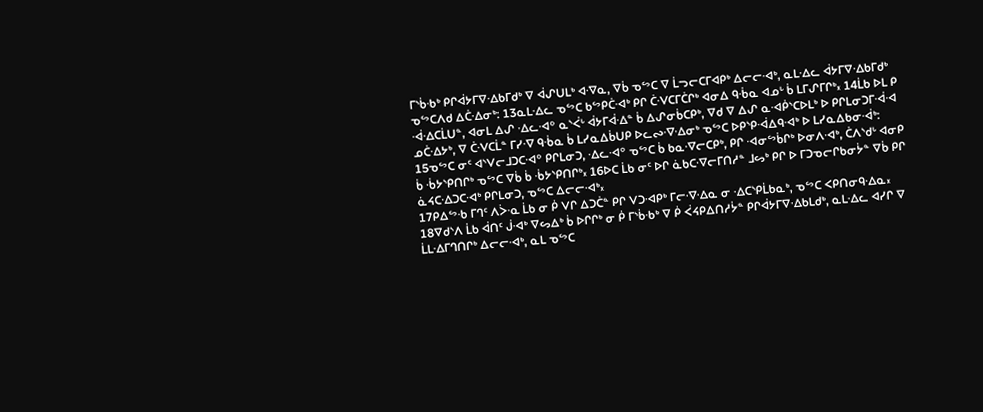ᒥᔅᑳᑾᒃ ᑭᒋᐋᔭᒥᐁᐎᑲᒥᑯᒃ ᐁ ᐋᔑᑌᒪᒃ ᐊᐌᓇ, ᐁᑳ ᓀᔥᑕ ᐁ ᒫᓓᓕᑕᒥᐊᑭᒃ ᐃᓕᓕᐗᒃ, ᓇᒪᐎᓚ ᐋᔭᒥᐁᐎᑲᒥᑯᒃ ᓀᔥᑕᐱᑯ ᐃᑖᐎᓂᒃ: 13ᓇᒪᐎᓚ ᓀᔥᑕ ᑲᔥᑭᑖᐗᒃ ᑭᒋ ᑖᐺᑕᒥᑖᒋᒃ ᐊᓂᐃ ᑫᒀᓇ ᐊᓄᒡ ᑳ ᒪᒥᔑᒥᒋᒃ᙮ 14ᒫᑲ ᐅᒪ ᑭ ᐙᐎᑕᒫᑌᓐ, ᐊᓂᒪ ᐃᔑ ᐎᓚᐗᐤ ᓇᔅᐹᒡ ᐋᔭᒥᐋᐎᓐ ᑳ ᐃᔑᓂᑳᑕᑭᒃ, ᐁᑯ ᐁ ᐃᔑ ᓇᐗᑮᔅᑕᐅᒪᒃ ᐅ ᑭᒋᒪᓂᑐᒥᐙᐗ ᓄᑖᐎᔭᒃ, ᐁ ᑖᐺᑕᒫᓐ ᒥᓯᐌ ᑫᒀᓇ ᑳ ᒪᓯᓇᐃᑳᑌᑭ ᐅᓚᔓᐌᐎᓂᒃ ᓀᔥᑕ ᐅᑭᔅᑭᐙᐃᑫᐗᒃ ᐅ ᒪᓯᓇᐃᑲᓂᐙᒃ: 15ᓀᔥᑕ ᓂᑦ ᐊᔅᐯᓕᒧᑐᑕᐗᐤ ᑭᒋᒪᓂᑐ, ᐎᓚᐗᐤ ᓀᔥᑕ ᑳ ᑲᓇᐌᓕᑕᑭᒃ, ᑭᒋ ᐗᓂᔥᑳᒋᒃ ᐅᓂᐱᐗᒃ, ᑖᐱᔅᑯᒡ ᐊᓂᑭ ᑳ ᒀᔭᔅᑭᑎᒋᒃ ᓀᔥᑕ ᐁᑳ ᑳ ᒀᔭᔅᑭᑎᒋᒃ᙮ 16ᐅᑕ ᒫᑲ ᓂᑦ ᐅᒋ ᓈᑲᑕᐌᓕᒥᑎᓱᓐ ᒧᔕᒃ ᑭᒋ ᐅ ᒥᑐᓀᓕᒋᑲᓂᔮᓐ ᐁᑳ ᑭᒋ ᓈᔦᑕᐎᑐᑕᐗᒃ ᑭᒋᒪᓂᑐ, ᓀᔥᑕ ᐃᓕᓕᐗᒃ᙮
17ᑭᐃᔥᑾ ᒥᒉᑦ ᐱᐴᓋ ᒫᑲ ᓂ ᑮ ᐯᒋ ᐃᑐᑖᓐ ᑭᒋ ᐯᑐᐗᑭᒃ ᒥᓕᐌᐎᓇ ᓂ ᐎᑕᔅᑭᒫᑲᓇᒃ, ᓀᔥᑕ ᐸᑭᑎᓂᑫᐎᓇ᙮ 18ᐁᑯᔅᐱ ᒫᑲ ᐋᑎᑦ ᒎᐗᒃ ᐁᔕᐃᒃ ᑳ ᐅᒋᒋᒃ ᓂ ᑮ ᒥᔅᑳᑾᒃ ᐁ ᑮ ᐹᔦᑭᐃᑎᓱᔮᓐ ᑭᒋᐋᔭᒥᐁᐎᑲᒪᑯᒃ, ᓇᒪᐎᓚ ᐊᓯᒋ ᐁ ᒫᒪᐎᒥᒉᑎᒋᒃ ᐃᓕᓕᐗᒃ, ᓇᒪ ᓀᔥᑕ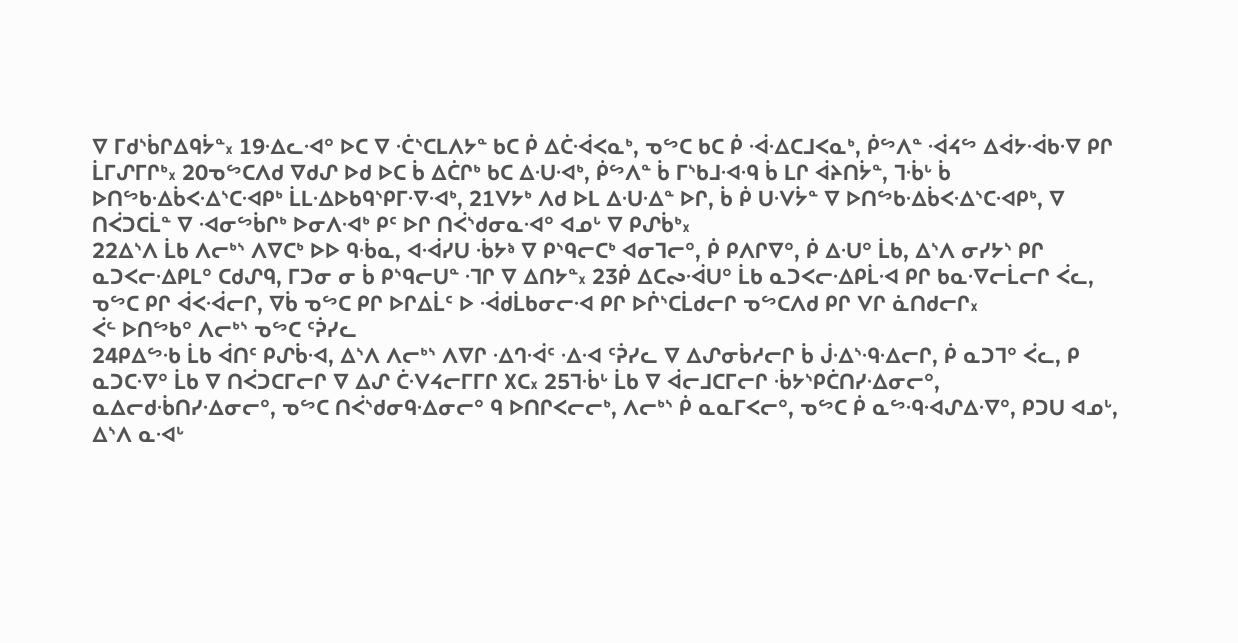ᐁ ᒥᑯᔅᑳᒋᐃᑫᔮᓐ᙮ 19ᐎᓚᐗᐤ ᐅᑕ ᐁ ᑣᔅᑕᒪᐱᔭᓐ ᑲᑕ ᑮ ᐃᑖᐙᐸᓇᒃ, ᓀᔥᑕ ᑲᑕ ᑮ ᐙᐎᑕᒧᐸᓇᒃ, ᑮᔥᐱᓐ ᐙᔦᔥ ᐃᐋᔭᐙᑲᐌ ᑭᒋ ᒫᒥᔑᒥᒋᒃ᙮ 20ᓀᔥᑕᐱᑯ ᐁᑯᔑ ᐅᑯ ᐅᑕ ᑳ ᐃᑖᒋᒃ ᑲᑕ ᐃᑗᐗᒃ, ᑮᔥᐱᓐ ᑳ ᒥᔅᑲᒧᐗᑴ ᑳ ᒪᒋ ᐋᔨᑎᔮᓐ, ᒣᒀᒡ ᑳ ᐅᑎᔥᑲᐎᑳᐸᐎᔅᑕᐗᑭᒃ ᒫᒪᐎᐅᑲᑫᔅᑭᒥᐌᐗᒃ, 21ᐯᔭᒃ ᐱᑯ ᐅᒪ ᐃᑗᐎᓐ ᐅᒋ, ᑳ ᑮ ᑌᐺᔮᓐ ᐁ ᐅᑎᔥᑲᐎᑳᐸᐎᔅᑕᐗᑭᒃ, ᐁ ᑎᐹᑐᑕᒫᓐ ᐁ ᐗᓂᔥᑳᒋᒃ ᐅᓂᐱᐗᒃ ᑭᑦ ᐅᒋ ᑎᐹᔅᑯᓂᓇᐗᐤ ᐊᓄᒡ ᐁ ᑭᔑᑳᒃ᙮
22ᐃᔅᐱ ᒫᑲ ᐱᓕᒃᔅ ᐱᐁᑕᒃ ᐅᐅ ᑫᒀᓇ, ᐊᐙᓯᑌ ᒀᔭᔉ ᐁ ᑭᔅᑫᓕᑕᒃ ᐊᓂᒣᓕᐤ, ᑮ ᑭᐱᒋᐁᐤ, ᑮ ᐃᑗᐤ ᒫᑲ, ᐃᔅᐱ ᓂᓯᔭᔅ ᑭᒋ ᓇᑐᐸᓕᐎᑭᒪᐤ ᑕᑯᔑᑫ, ᒥᑐᓂ ᓂ ᑳ ᑭᔅᑫᓕᑌᓐ ᒬᒋ ᐁ ᐃᑎᔭᓐ᙮ 23ᑮ ᐃᑕᔓᐙᑌᐤ ᒫᑲ ᓇᑐᐸᓕᐎᑭᒫᐗ ᑭᒋ ᑲᓇᐌᓕᒫᓕᒋ ᐹᓚ, ᓀᔥᑕ ᑭᒋ ᐋᐸᐙᓕᒋ, ᐁᑳ ᓀᔥᑕ ᑭᒋ ᐅᒋᐃᒫᑦ ᐅ ᐙᑯᒫᑲᓂᓕᐗ ᑭᒋ ᐅᒌᔅᑕᒫᑯᓕᒋ ᓀᔥᑕᐱᑯ ᑭᒋ ᐯᒋ ᓈᑎᑯᓕᒋ᙮
ᐹᓪ ᐅᑎᔥᑲᐤ ᐱᓕᒃᔅ ᓀᔥᑕ ᑦᕉᓯᓚ
24ᑭᐃᔥᑾ ᒫᑲ ᐋᑎᑦ ᑭᔑᑳᐗ, ᐃᔅᐱ ᐱᓕᒃᔅ ᐱᐁᒋ ᐎᒉᐙᑦ ᐎᐗ ᑦᕉᓯᓚ ᐁ ᐃᔑᓂᑳᓱᓕᒋ ᑳ ᒎᐎᔅᑴᐎᓕᒋ, ᑮ ᓇᑐᒣᐤ ᐹᓚ, ᑭ ᓇᑐᑕᐌᐤ ᒫᑲ ᐁ ᑎᐹᑐᑕᒥᓕᒋ ᐁ ᐃᔑ ᑖᐺᔦᓕᒥᒥᒋ ᙭ᑕ᙮ 25ᒣᒀᒡ ᒫᑲ ᐁ ᐋᓕᒧᑕᒥᓕᒋ ᒀᔭᔅᑭᑖᑎᓯᐎᓂᓕᐤ, ᓇᐃᓕᑯᒀᑎᓯᐎᓂᓕᐤ, ᓀᔥᑕ ᑎᐹᔅᑯᓂᑫᐎᓂᓕᐤ ᑫ ᐅᑎᒋᐸᓕᓕᒃ, ᐱᓕᒃᔅ ᑮ ᓇᓇᒥᐸᓕᐤ, ᓀᔥᑕ ᑮ ᓇᔥᑴᐗᔑᐃᐌᐤ, ᑭᑐᑌ ᐊᓄᒡ, ᐃᔅᐱ ᓇᐗᒡ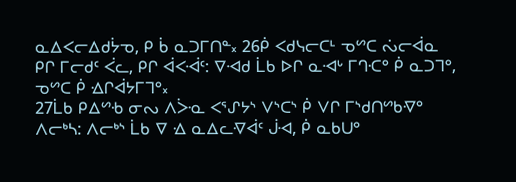ᓇᐃᐸᓕᐃᑯᔮᓀ, ᑭ ᑳ ᓇᑐᒥᑎᓐ᙮ 26ᑮ ᐸᑯᓭᓕᑕᒻ ᓀᔥᑕ ᔔᓕᐋᓇ ᑭᒋ ᒥᓕᑯᑦ ᐹᓚ, ᑭᒋ ᐋᐸᐙᑦ: ᐁᐗᑯ ᒫᑲ ᐅᒋ ᓇᐗᒡ ᒥᒉᑡᐤ ᑮ ᓇᑐᒣᐤ, ᓀᔥᑕ ᑮ ᐎᒋᐋᔭᒥᒣᐤ᙮
27ᒫᑲ ᑭᐃᔥᑾ ᓂᔓ ᐱᐴᓋ ᐸᕐᔑᔭᔅ ᐯᔅᑕᔅ ᑮ ᐯᒋ ᒥᔅᑯᑎᔥᑲᐌᐤ ᐱᓕᒃᓴ: ᐱᓕᒃᔅ ᒫᑲ ᐁ ᐎ ᓇᐃᓚᐌᐋᑦ ᒎᐗ, ᑮ ᓇᑲᑌᐤ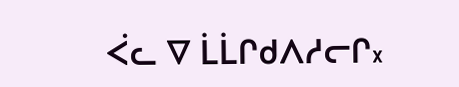ᐹᓚ ᐁ ᒫᒫᒋᑯᐱᓱᓕᒋ᙮